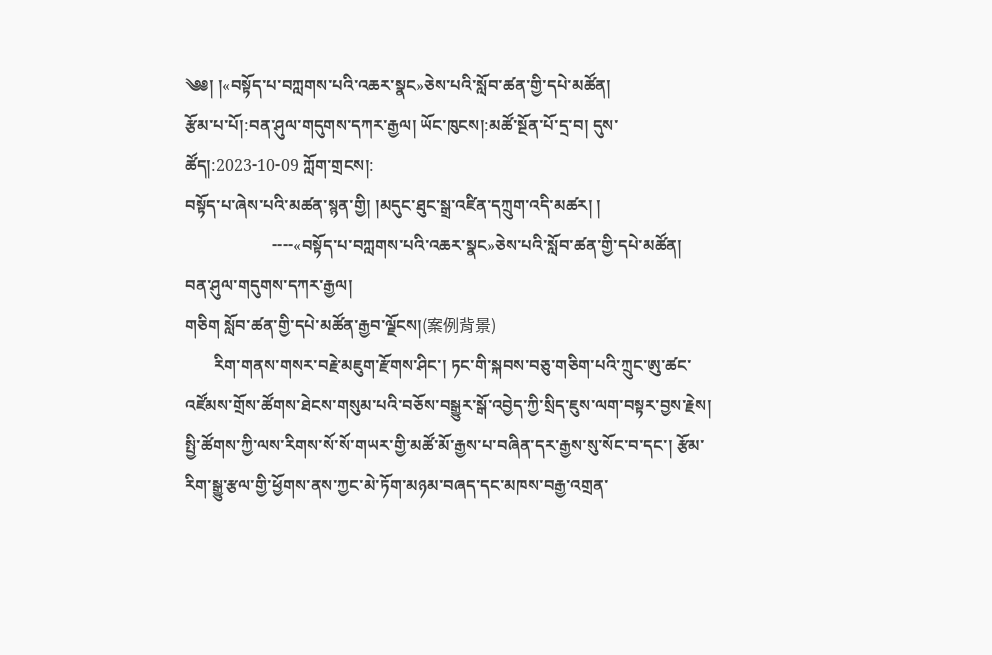༄༅། །«བསྟོད་པ་བཀླགས་པའི་འཆར་སྣང»ཅེས་པའི་སློབ་ཚན་གྱི་དཔེ་མཚོན།
རྩོམ་པ་པོ།:བན་ཤུལ་གདུགས་དཀར་རྒྱལ། ཡོང་ཁུངས།:མཚོ་སྔོན་པོ་དྲ་བ། དུས་ཚོད།:2023-10-09 ཀློག་གྲངས།:
བསྟོད་པ་ཞེས་པའི་མཚན་སྙན་གྱི། །མདུང་ཐུང་སྒྲ་འཛིན་དཀྲུག་འདི་མཚར། །
                     ----«བསྟོད་པ་བཀླགས་པའི་འཆར་སྣང»ཅེས་པའི་སློབ་ཚན་གྱི་དཔེ་མཚོན།
བན་ཤུལ་གདུགས་དཀར་རྒྱལ།
གཅིག སློབ་ཚན་གྱི་དཔེ་མཚོན་རྒྱབ་ལྗོངས།(案例背景)
       རིག་གནས་གསར་བརྗེ་མཇུག་རྫོགས་ཤིང་། ཏང་གི་སྐབས་བཅུ་གཅིག་པའི་ཀྲུང་ཨུ་ཚང་འཛོམས་གྲོས་ཚོགས་ཐེངས་གསུམ་པའི་བཅོས་བསྒྱུར་སྒོ་འབྱེད་ཀྱི་སྲིད་ཇུས་ལག་བསྟར་བྱས་རྗེས། སྤྱི་ཚོགས་ཀྱི་ལས་རིགས་སོ་སོ་གཡར་གྱི་མཚོ་མོ་རྒྱས་པ་བཞིན་དར་རྒྱས་སུ་སོང་བ་དང་། རྩོམ་རིག་སྒྱུ་རྩལ་གྱི་ཕྱོགས་ནས་ཀྱང་མེ་ཏོག་མཉམ་བཞད་དང་མཁས་བརྒྱ་འགྲན་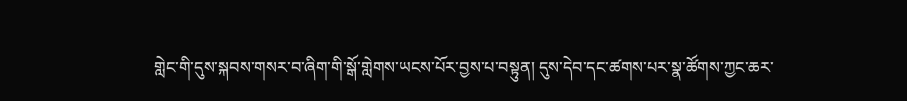གླེང་གི་དུས་སྐབས་གསར་བ་ཞིག་གི་སྒོ་གླེགས་ཡངས་པོར་བྱས་པ་བསྟུན། དུས་དེབ་དང་ཚགས་པར་སྣ་ཚོགས་ཀྱང་ཆར་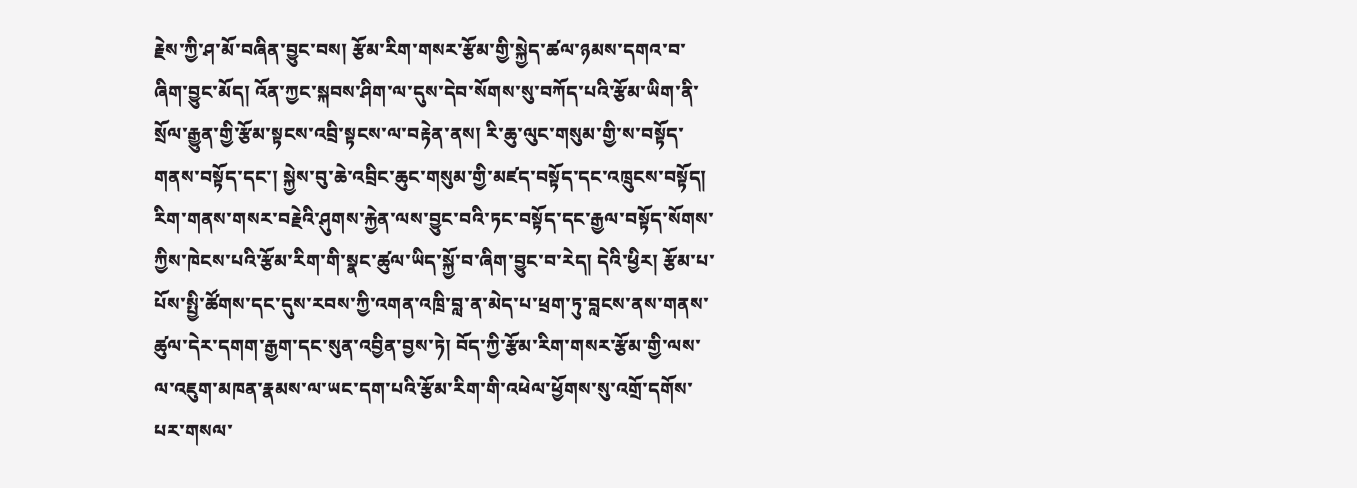རྗེས་ཀྱི་ཤ་མོ་བཞིན་བྱུང་བས། རྩོམ་རིག་གསར་རྩོམ་གྱི་སྐྱེད་ཚལ་ཉམས་དགའ་བ་ཞིག་བྱུང་མོད། འོན་ཀྱང་སྐབས་ཤིག་ལ་དུས་དེབ་སོགས་སུ་བཀོད་པའི་རྩོམ་ཡིག་ནི་སྲོལ་རྒྱུན་གྱི་རྩོམ་སྟངས་འབྲི་སྟངས་ལ་བརྟེན་ནས། རི་ཆུ་ལུང་གསུམ་གྱི་ས་བསྟོད་གནས་བསྟོད་དང་། སྐྱེས་བུ་ཆེ་འབྲིང་ཆུང་གསུམ་གྱི་མཛད་བསྟོད་དང་འཁྲུངས་བསྟོད། རིག་གནས་གསར་བརྗེའི་ཤུགས་རྐྱེན་ལས་བྱུང་བའི་ཏང་བསྟོད་དང་རྒྱལ་བསྟོད་སོགས་ཀྱིས་ཁེངས་པའི་རྩོམ་རིག་གི་སྣང་ཚུལ་ཡིད་སྐྱོ་བ་ཞིག་བྱུང་བ་རེད། དེའི་ཕྱིར། རྩོམ་པ་པོས་སྤྱི་ཚོགས་དང་དུས་རབས་ཀྱི་འགན་འཁྲི་བླ་ན་མེད་པ་ཕྲག་ཏུ་བླངས་ནས་གནས་ཚུལ་དེར་དགག་རྒྱག་དང་སུན་འབྱིན་བྱས་ཏེ། བོད་ཀྱི་རྩོམ་རིག་གསར་རྩོམ་གྱི་ལས་ལ་འཇུག་མཁན་རྣམས་ལ་ཡང་དག་པའི་རྩོམ་རིག་གི་འཕེལ་ཕྱོགས་སུ་འགྲོ་དགོས་པར་གསལ་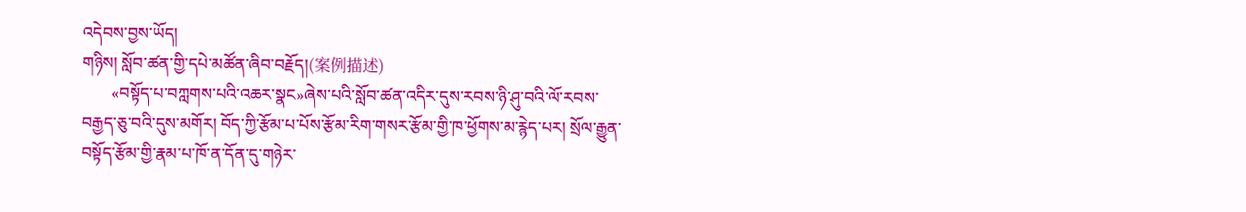འདེབས་བྱས་ཡོད།
གཉིས། སློབ་ཚན་གྱི་དཔེ་མཚོན་ཞིབ་བརྗོད།(案例描述)
       «བསྟོད་པ་བཀླགས་པའི་འཆར་སྣང»ཞེས་པའི་སློབ་ཚན་འདིར་དུས་རབས་ཉི་ཤུ་བའི་ལོ་རབས་བརྒྱད་ཅུ་བའི་དུས་མགོར། བོད་ཀྱི་རྩོམ་པ་པོས་རྩོམ་རིག་གསར་རྩོམ་གྱི་ཁ་ཕྱོགས་མ་རྙེད་པར། སྲོལ་རྒྱུན་བསྟོད་རྩོམ་གྱི་རྣམ་པ་ཁོ་ན་དོན་དུ་གཉེར་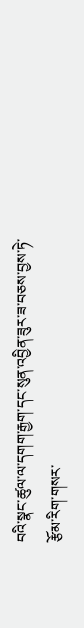བའི་སྣང་ཚུལ་ལ་དགག་རྒྱག་དང་སུན་འབྱིན་ཟུར་ཟ་བཅས་བྱས་ཏེ་རྩོམ་རིག་གསར་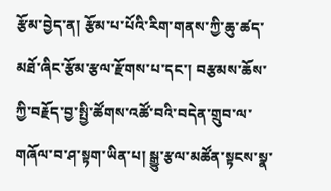རྩོམ་བྱེད་ན། རྩོམ་པ་པོའི་རིག་གནས་ཀྱི་ཆུ་ཚད་མཐོ་ཞིང་རྩོམ་རྩལ་རྫོགས་པ་དང་། བརྩམས་ཆོས་ཀྱི་བརྗོད་བྱ་སྤྱི་ཚོགས་འཚོ་བའི་བདེན་གྲུབ་ལ་གཞོལ་བ་ཤ་སྟག་ཡིན་པ། སྒྱུ་རྩལ་མཚོན་སྟངས་སྣ་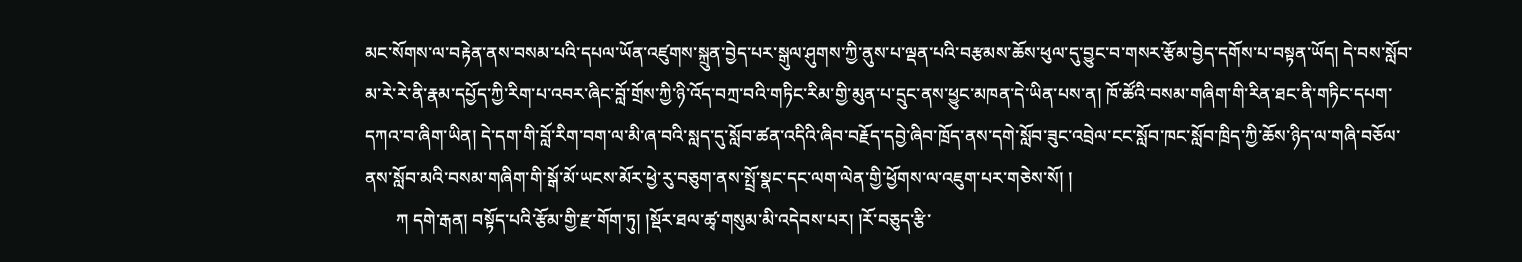མང་སོགས་ལ་བརྟེན་ནས་བསམ་པའི་དཔལ་ཡོན་འཛུགས་སྐྲུན་བྱེད་པར་སྒུལ་ཤུགས་ཀྱི་ནུས་པ་ལྡན་པའི་བརྩམས་ཆོས་ཕུལ་དུ་བྱུང་བ་གསར་རྩོམ་བྱེད་དགོས་པ་བསྟན་ཡོད། དེ་བས་སློབ་མ་རེ་རེ་ནི་རྣམ་དཔྱོད་ཀྱི་རིག་པ་འབར་ཞིང་བློ་གྲོས་ཀྱི་ཉི་འོད་བཀྲ་བའི་གཏིང་རིམ་གྱི་མུན་པ་དྲུང་ནས་ཕྱུང་མཁན་དེ་ཡིན་པས་ན། ཁོ་ཚོའི་བསམ་གཞིག་གི་རིན་ཐང་ནི་གཏིང་དཔག་དཀའ་བ་ཞིག་ཡིན། དེ་དག་གི་བློ་རིག་བག་ལ་མི་ཞ་བའི་སླད་དུ་སློབ་ཚན་འདིའི་ཞིབ་བརྗོད་དབྱེ་ཞིབ་ཁྲོད་ནས་དགེ་སློབ་ཟུང་འབྲེལ་ངང་སློབ་ཁང་སློབ་ཁྲིད་ཀྱི་ཆོས་ཉིད་ལ་གཞི་བཅོལ་ནས་སློབ་མའི་བསམ་གཞིག་གི་སྒོ་མོ་ཡངས་མོར་ཕྱེ་རུ་བཅུག་ནས་སྤྲོ་སྣང་དང་ལག་ལེན་གྱི་ཕྱོགས་ལ་འཇུག་པར་གཅེས་སོ། །
       ཀ དགེ་རྒན། བསྟོད་པའི་རྩོམ་གྱི་རྫ་གོག་ཏུ། །སྡོར་ཐལ་ཚྭ་གསུམ་མི་འདེབས་པར། །རོ་བཅུད་རྩི་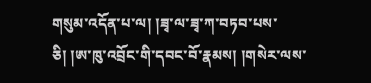གསུམ་འདོན་པ་ལ། །ཟྭ་ལ་ཟྭ་ཀ་བཏབ་པས་ཅི། །ཨ་ཁུ་འབྲོང་གི་དབང་བོ་རྣམས། །གསེར་ལས་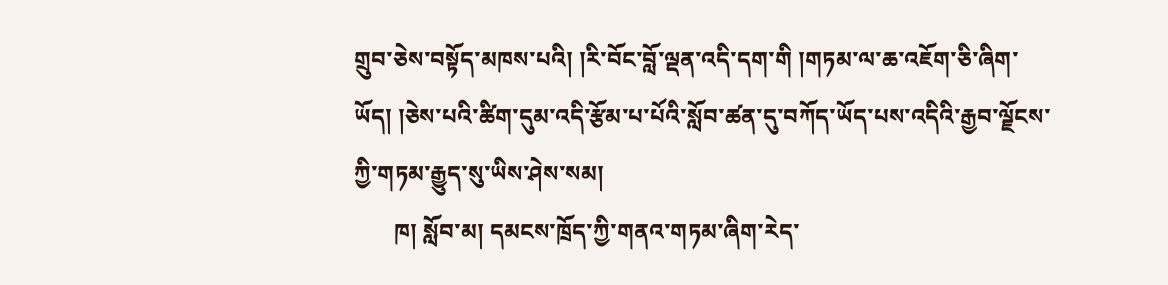གྲུབ་ཅེས་བསྟོད་མཁས་པའི། །རི་བོང་བློ་ལྡན་འདི་དག་གི །གཏམ་ལ་ཆ་འཇོག་ཅི་ཞིག་ཡོད། །ཅེས་པའི་ཚིག་དུམ་འདི་རྩོམ་པ་པོའི་སློབ་ཚན་དུ་བཀོད་ཡོད་པས་འདིའི་རྒྱབ་ལྗོངས་ཀྱི་གཏམ་རྒྱུད་སུ་ཡིས་ཤེས་སམ།
       ཁ། སློབ་མ། དམངས་ཁྲོད་ཀྱི་གནའ་གཏམ་ཞིག་རེད་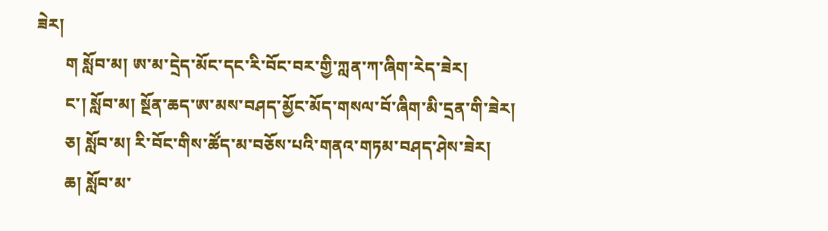ཟེར།
       ག སློབ་མ། ཨ་མ་དྲེད་མོང་དང་རི་བོང་བར་གྱི་ཀླན་ཀ་ཞིག་རེད་ཟེར།
       ང་། སློབ་མ། སྔོན་ཆད་ཨ་མས་བཤད་མྱོང་མོད་གསལ་བོ་ཞིག་མི་དྲན་གི་ཟེར།
       ཅ། སློབ་མ། རི་བོང་གིས་ཚོད་མ་བཅོས་པའི་གནའ་གཏམ་བཤད་ཤེས་ཟེར།
       ཆ། སློབ་མ་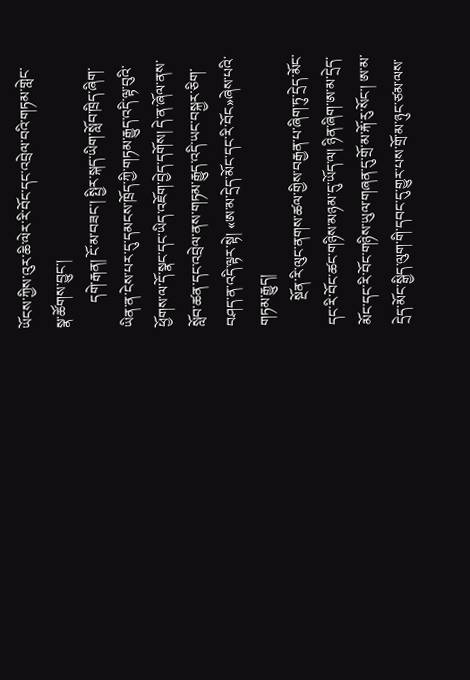ཡོངས་ཀྱིས་འུར་ཆི་ལེར་རི་བོང་དང་འབྲེལ་བའི་གཏམ་གླེང་སྣ་ཚོགས་བྱུང་།
       དགེ་རྒན། ངོ་མ་བཟང་། སྤྱིར་སྐད་ཡིག་སློབ་ཁྲིད་ཞིག་ཡིན་ན་ངེས་པར་དུ་དམངས་ཁྲོད་ཀྱི་གཏམ་རྒྱུད་འདི་ལྟ་བུའི་ཕྱོགས་ལ་དོ་སྣང་དང་ཡིད་འཇོག་བྱེད་དགོས། དེ་ན་ཞོལ་ནས་སློབ་ཚན་དང་འབྲེལ་ནས་གཏམ་རྒྱུད་འདི་ཡང་བསྐྱར་ཅིག་བཤད་ན་འདི་ལྟར་སྟེ། «ཨ་མ་དྲེད་མོང་དང་རི་བོང»ཞེས་པའི་གཏམ་རྒྱུད།
       སྔོན་རི་ལུང་ནགས་ཚལ་གྱིས་བརྒྱན་པ་ཞིག་ཏུ་དྲེད་མོང་དང་རི་བོང་ཚང་གཉིས་མཉམ་དུ་ཡོད་ལ། ཉིན་ཞིག་ཨ་མ་དྲེད་མོང་དང་རི་བོང་གཉིས་ཡུལ་གཞན་དུ་གྲོ་མ་རྐོ་རུ་སོང་། ཨ་མ་དྲེད་མོང་སྒྱིད་ལུག་གི་དབང་དུ་གྱུར་པས་གྲོ་མ་ཉུང་ཙམ་ལས་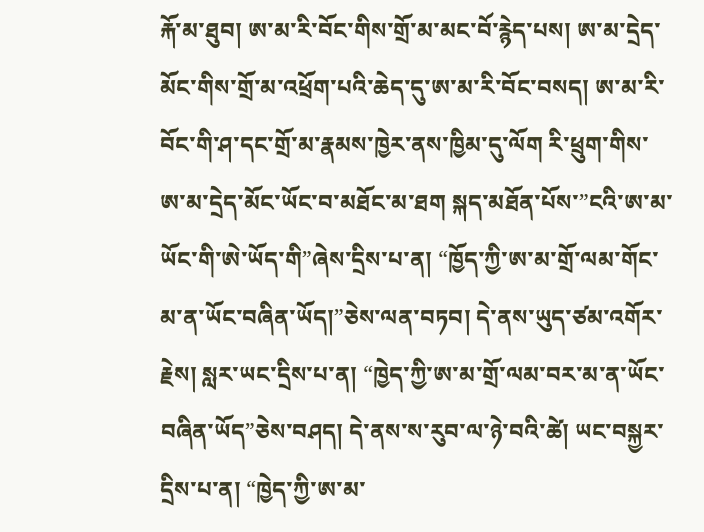རྐོ་མ་ཐུབ། ཨ་མ་རི་བོང་གིས་གྲོ་མ་མང་བོ་རྙེད་པས། ཨ་མ་དྲེད་མོང་གིས་གྲོ་མ་འཕྲོག་པའི་ཆེད་དུ་ཨ་མ་རི་བོང་བསད། ཨ་མ་རི་བོང་གི་ཤ་དང་གྲོ་མ་རྣམས་ཁྱེར་ནས་ཁྱིམ་དུ་ལོག རི་ཕྲུག་གིས་ཨ་མ་དྲེད་མོང་ཡོང་བ་མཐོང་མ་ཐག སྐད་མཐོན་པོས་”ངའི་ཨ་མ་ཡོང་གི་ཨེ་ཡོད་གི”ཞེས་དྲིས་པ་ན། “ཁྱོད་ཀྱི་ཨ་མ་གྲོ་ལམ་གོང་མ་ན་ཡོང་བཞིན་ཡོད།”ཅེས་ལན་བཏབ། དེ་ནས་ཡུད་ཙམ་འགོར་རྗེས། སླར་ཡང་དྲིས་པ་ན། “ཁྱེད་ཀྱི་ཨ་མ་གྲོ་ལམ་བར་མ་ན་ཡོང་བཞིན་ཡོད”ཅེས་བཤད། དེ་ནས་ས་རུབ་ལ་ཉེ་བའི་ཚེ། ཡང་བསྐྱར་དྲིས་པ་ན། “ཁྱེད་ཀྱི་ཨ་མ་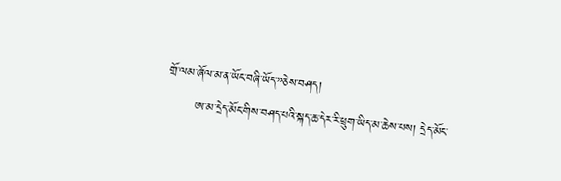གྲོ་ལམ་ཞོལ་མ་ན་ཡོང་བཞི་ཡོད་”ཅེས་བཤད།
       ཨ་མ་དྲེད་མོང་གིས་བཤད་པའི་སྐད་ཆ་དེར་རི་ཕྲུག་ཡིད་མ་ཆེས་པས། དྲེད་མོང་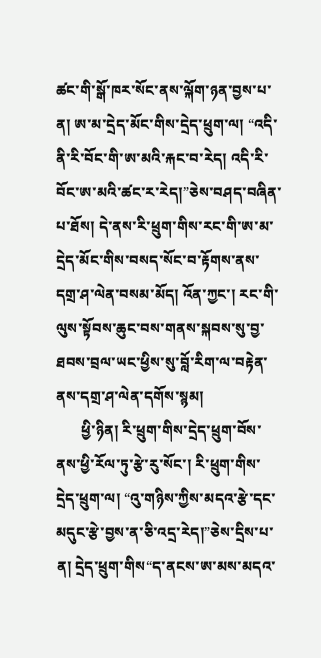ཚང་གི་སྒོ་ཁར་སོང་ནས་ལྐོག་ཉན་བྱས་པ་ན། ཨ་མ་དྲེད་མོང་གིས་དྲེད་ཕྲུག་ལ། “འདི་ནི་རི་བོང་གི་ཨ་མའི་རྐང་བ་རེད། འདི་རི་བོང་ཨ་མའི་ཚང་ར་རེད།”ཅེས་བཤད་བཞིན་པ་ཐོས། དེ་ནས་རི་ཕྲུག་གིས་རང་གི་ཨ་མ་དྲེད་མོང་གིས་བསད་སོང་བ་རྟོགས་ནས་དགྲ་ཤ་ལེན་བསམ་མོད། འོན་ཀྱང་། རང་གི་ལུས་སྟོབས་ཆུང་བས་གནས་སྐབས་སུ་བྱ་ཐབས་བྲལ་ཡང་ཕྱིས་སུ་བློ་རིག་ལ་བརྟེན་ནས་དགྲ་ཤ་ལེན་དགོས་སྙམ།
       ཕྱི་ཉིན། རི་ཕྲུག་གིས་དྲེད་ཕྲུག་བོས་ནས་ཕྱི་རོལ་ཏུ་རྩེ་རུ་སོང་། རི་ཕྲུག་གིས་དྲེད་ཕྲུག་ལ། “འུ་གཉིས་ཀྱིས་མདའ་རྩེ་དང་མདུང་རྩེ་བྱས་ན་ཅི་འདྲ་རེད།”ཅེས་དྲིས་པ་ན། དྲེད་ཕྲུག་གིས“ད་ནངས་ཨ་མས་མདའ་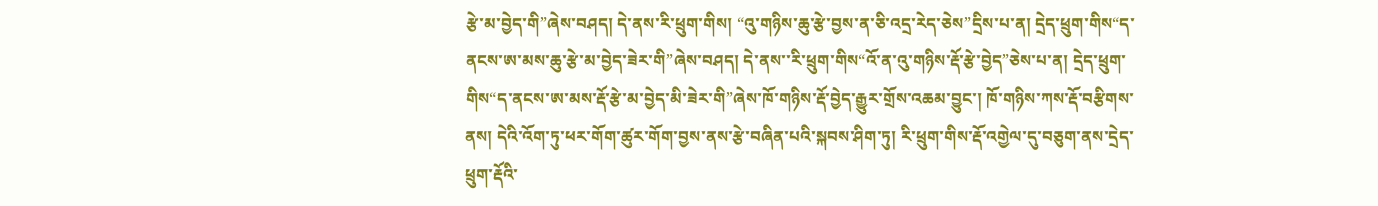རྩེ་མ་བྱེད་གི”ཞེས་བཤད། དེ་ནས་རི་ཕྲུག་གིས། “འུ་གཉིས་ཆུ་རྩེ་བྱས་ན་ཅི་འདྲ་རེད་ཅེས”དྲིས་པ་ན། དྲེད་ཕྲུག་གིས“ད་ནངས་ཨ་མས་ཆུ་རྩེ་མ་བྱེད་ཟེར་གི”ཞེས་བཤད། དེ་ནས་་རི་ཕྲུག་གིས“འོ་ན་འུ་གཉིས་རྡོ་རྩེ་བྱེད”ཅེས་པ་ན། དྲེད་ཕྲུག་གིས“ད་ནངས་ཨ་མས་རྡོ་རྩེ་མ་བྱེད་མི་ཟེར་གི”ཞེས་ཁོ་གཉིས་རྡོ་བྱེད་རྒྱུར་གྲོས་འཆམ་བྱུང་། ཁོ་གཉིས་ཀས་རྡོ་བརྩིགས་ནས། དེའི་འོག་ཏུ་ཕར་གོག་ཚུར་གོག་བྱས་ནས་རྩེ་བཞིན་པའི་སྐབས་ཤིག་ཏུ། རི་ཕྲུག་གིས་རྡོ་འགྱེལ་དུ་བཅུག་ནས་དྲེད་ཕྲུག་རྡོའི་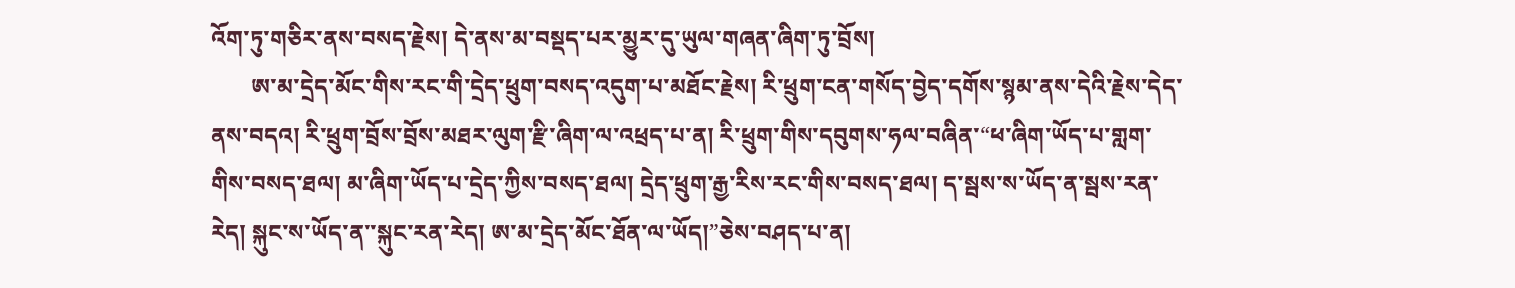འོག་ཏུ་གཅིར་ནས་བསད་རྗེས། དེ་ནས་མ་བསྡད་པར་མྱུར་དུ་ཡུལ་གཞན་ཞིག་ཏུ་བྲོས།
       ཨ་མ་དྲེད་མོང་གིས་རང་གི་དྲེད་ཕྲུག་བསད་འདུག་པ་མཐོང་རྗེས། རི་ཕྲུག་ངན་གསོད་བྱེད་དགོས་སྙམ་ནས་དེའི་རྗེས་དེད་ནས་བདའ། རི་ཕྲུག་བྲོས་བྲོས་མཐར་ལུག་རྫི་ཞིག་ལ་འཕྲད་པ་ན། རི་ཕྲུག་གིས་དབུགས་ཧལ་བཞིན་“ཕ་ཞིག་ཡོད་པ་གླག་གིས་བསད་ཐལ། མ་ཞིག་ཡོད་པ་དྲེད་ཀྱིས་བསད་ཐལ། དྲེད་ཕྲུག་རྒྱ་རིས་རང་གིས་བསད་ཐལ། ད་སྦས་ས་ཡོད་ན་སྦས་རན་རེད། སྐུང་ས་ཡོད་ན་་སྐུང་རན་རེད། ཨ་མ་དྲེད་མོང་ཐོན་ལ་ཡོད།”ཅེས་བཤད་པ་ན།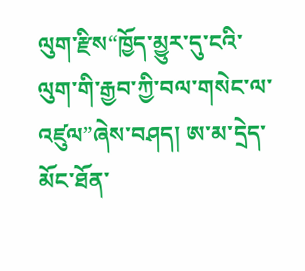ལུག་རྫིས“ཁྱོད་མྱུར་དུ་ངའི་ལུག་གི་རྒྱབ་ཀྱི་བལ་གསེང་ལ་འཛུལ”ཞེས་བཤད། ཨ་མ་དྲེད་མོང་ཐོན་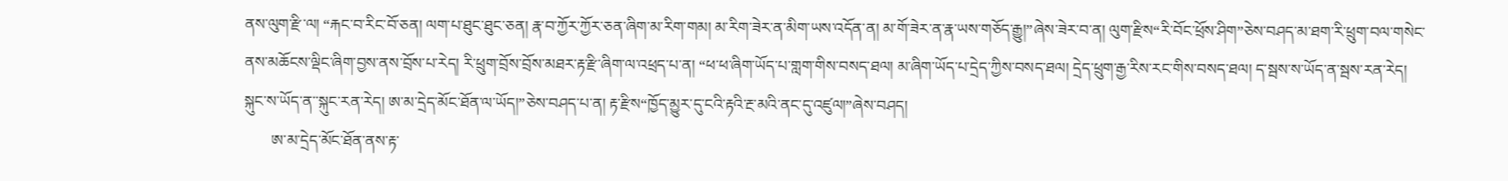ནས་ལུག་རྫི་ལ། “རྐང་བ་རིང་བོ་ཅན། ལག་པ་ཐུང་ཐུང་ཅན། རྣ་བ་ཀྱོར་ཀྱོར་ཅན་ཞིག་མ་རིག་གམ། མ་རིག་ཟེར་ན་མིག་ཡས་འདོན་ན། མ་གོ་ཟེར་ན་རྣ་ཡས་གཅོད་རྒྱུ།”ཞེས་ཟེར་བ་ན། ལུག་རྫིས“རི་བོང་ཕྲོས་ཤིག”ཅེས་བཤད་མ་ཐག་རི་ཕྲུག་བལ་གསེང་ནས་མཆོངས་ལྡིང་ཞིག་བྱས་ནས་བྲོས་པ་རེད། རི་ཕྲུག་བྲོས་བྲོས་མཐར་རྟ་རྫི་ཞིག་ལ་འཕྲད་པ་ན། “ཕ་ཕ་ཞིག་ཡོད་པ་གླག་གིས་བསད་ཐལ། མ་ཞིག་ཡོད་པ་དྲེད་ཀྱིས་བསད་ཐལ། དྲེད་ཕྲུག་རྒྱ་རིས་རང་གིས་བསད་ཐལ། ད་སྦས་ས་ཡོད་ན་སྦས་རན་རེད། སྐུང་ས་ཡོད་ན་་སྐུང་རན་རེད། ཨ་མ་དྲེད་མོང་ཐོན་ལ་ཡོད།”ཅེས་བཤད་པ་ན། རྟ་རྫིས“ཁྱོད་མྱུར་དུ་ངའི་རྟའི་རྔ་མའི་ནང་དུ་འཛུལ།”ཞེས་བཤད།
       ཨ་མ་དྲེད་མོང་ཐོན་ནས་རྟ་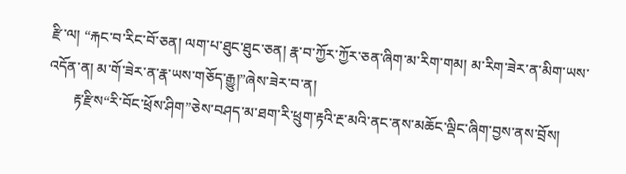རྫི་ལ། “རྐང་བ་རིང་བོ་ཅན། ལག་པ་ཐུང་ཐུང་ཅན། རྣ་བ་ཀྱོར་ཀྱོར་ཅན་ཞིག་མ་རིག་གམ། མ་རིག་ཟེར་ན་མིག་ཡས་འདོན་ན། མ་གོ་ཟེར་ན་རྣ་ཡས་གཅོད་རྒྱུ།”ཞེས་ཟེར་བ་ན།
       རྟ་རྫིས“རི་བོང་ཕྲོས་ཤིག”ཅེས་བཤད་མ་ཐག་རི་ཕྲུག་རྟའི་རྔ་མའི་ནང་ནས་མཆོང་ལྡིང་ཞིག་བྱས་ནས་བྲོས།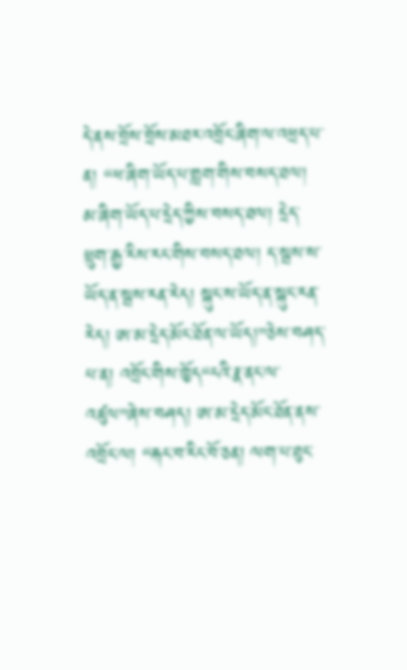དེ་ནས་བྲོས་བྲོས་མཐར་འབྲོང་ཞིག་ལ་འཕྲད་པ་ན། “ཕ་ཞིག་ཡོད་པ་གླག་གིས་བསད་ཐལ། མ་ཞིག་ཡོད་པ་དྲེད་ཀྱིས་བསད་ཐལ། དྲེད་ཕྲུག་རྒྱ་རིས་རང་གིས་བསད་ཐལ། ད་སྦས་ས་ཡོད་ན་སྦས་རན་རེད། སྐུང་ས་ཡོད་ན་སྐུང་རན་རེད། ཨ་མ་དྲེད་མོང་ཐོན་ལ་ཡོད།”ཅེས་བཤད་པ་ན། འབྲོང་གིས་ཁྱོད“ངའི་རྣ་ནང་ལ་འཛུལ”ཞེས་བཤད། ཨ་མ་དྲེད་མོང་ཐོན་ནས་འབྲོང་ལ། “རྐང་བ་རིང་བོ་ཅན། ལག་པ་ཐུང་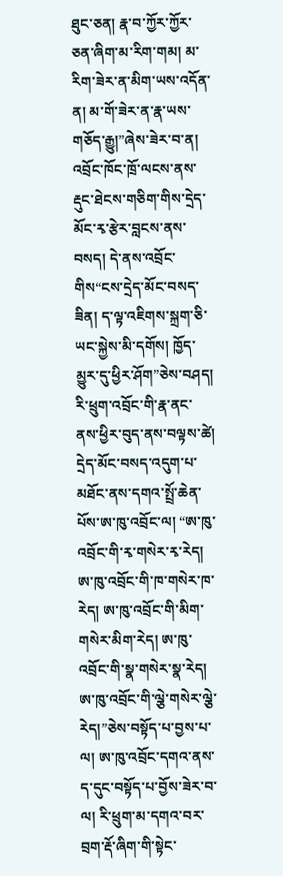ཐུང་ཅན། རྣ་བ་ཀྱོར་ཀྱོར་ཅན་ཞིག་མ་རིག་གམ། མ་རིག་ཟེར་ན་མིག་ཡས་འདོན་ན། མ་གོ་ཟེར་ན་རྣ་ཡས་གཅོད་རྒྱུ།”ཞེས་ཟེར་བ་ན། འབྲོང་ཁོང་ཁྲོ་ལངས་ནས་རྡུང་ཐེངས་གཅིག་གིས་དྲེད་མོང་རྭ་རྩེར་བླངས་ནས་བསད། དེ་ནས་འབྲོང་གིས“ངས་དྲེད་མོང་བསད་ཟིན། ད་ལྟ་འཇིགས་སྐྲག་ཅི་ཡང་སྐྱེས་མི་དགོས། ཁྱོད་མྱུར་དུ་ཕྱིར་ཤོག”ཅེས་བཤད། རི་ཕྲུག་འབྲོང་གི་རྣ་ནང་ནས་ཕྱིར་བུད་ནས་བལྟས་ཚེ། དྲེད་མོང་བསད་འདུག་པ་མཐོང་ནས་དགའ་སྤྲོ་ཆེན་པོས་ཨ་ཁུ་འབྲོང་ལ། “ཨ་ཁུ་འབྲོང་གི་རྭ་གསེར་རྭ་རེད། ཨ་ཁུ་འབྲོང་གི་ཁ་གསེར་ཁ་རེད། ཨ་ཁུ་འབྲོང་གི་མིག་གསེར་མིག་རེད། ཨ་ཁུ་འབྲོང་གི་སྣ་གསེར་སྣ་རེད། ཨ་ཁུ་འབྲོང་གི་ལྕེ་གསེར་ལྕེ་རེད།”ཅེས་བསྟོད་པ་བྱས་པ་ལ། ཨ་ཁུ་འབྲོང་དགའ་ནས་ད་དུང་བསྟོད་པ་བྱོས་ཟེར་བ་ལ། རི་ཕྲུག་མ་དགའ་བར་བྲག་རྡོ་ཞིག་གི་སྟེང་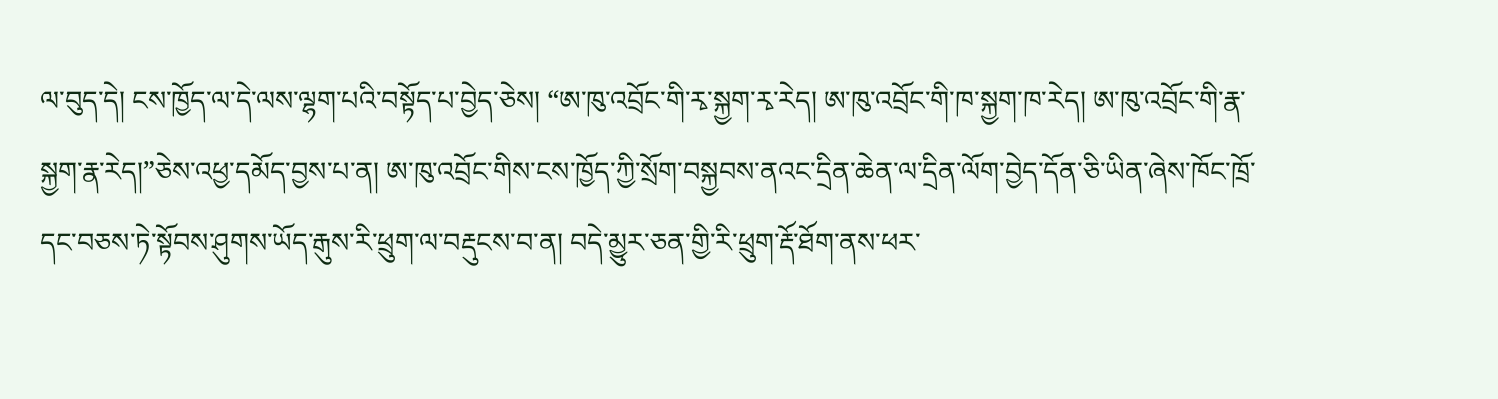ལ་བུད་དེ། ངས་ཁྱོད་ལ་དེ་ལས་ལྷག་པའི་བསྟོད་པ་བྱེད་ཅེས། “ཨ་ཁུ་འབྲོང་གི་རྭ་སྐྱག་རྭ་རེད། ཨ་ཁུ་འབྲོང་གི་ཁ་སྐྱག་ཁ་རེད། ཨ་ཁུ་འབྲོང་གི་རྣ་སྐྱག་རྣ་རེད།”ཅེས་འཕྱ་དམོད་བྱས་པ་ན། ཨ་ཁུ་འབྲོང་གིས་ངས་ཁྱོད་ཀྱི་སྲོག་བསྐྱབས་ནའང་དྲིན་ཆེན་ལ་དྲིན་ལོག་བྱེད་དོན་ཅི་ཡིན་ཞེས་ཁོང་ཁྲོ་དང་བཅས་ཏེ་སྟོབས་ཤུགས་ཡོད་རྒུས་རི་ཕྲུག་ལ་བརྡུངས་བ་ན། བདེ་མྱུར་ཅན་གྱི་རི་ཕྲུག་རྡོ་ཐོག་ནས་ཕར་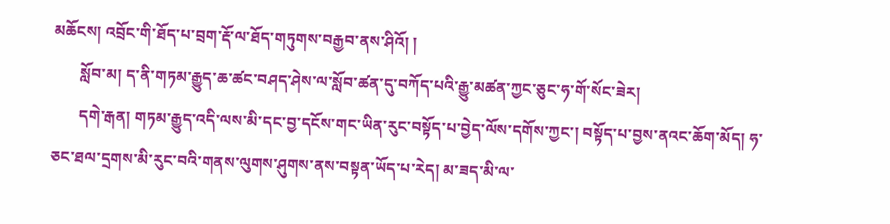མཆོངས། འབྲོང་གི་ཐོད་པ་བྲག་རྡོ་ལ་ཐོད་གཏུགས་བརྒྱབ་ནས་ཤིའོ། །
       སློབ་མ། ད་ནི་གཏམ་རྒྱུད་ཆ་ཚང་བཤད་ཤེས་ལ་སློབ་ཚན་དུ་བཀོད་པའི་རྒྱུ་མཚན་ཀྱང་ཅུང་ཧ་གོ་སོང་ཟེར།
       དགེ་རྒན། གཏམ་རྒྱུད་འདི་ལས་མི་དང་བྱ་དངོས་གང་ཡིན་རུང་བསྟོད་པ་བྱེད་ལོས་དགོས་ཀྱང་། བསྟོད་པ་བྱས་ནའང་ཆོག་མོད། ཧ་ཅང་ཐལ་དྲགས་མི་རུང་བའི་གནས་ལུགས་ཤུགས་ནས་བསྟན་ཡོད་པ་རེད། མ་ཟད་མི་ལ་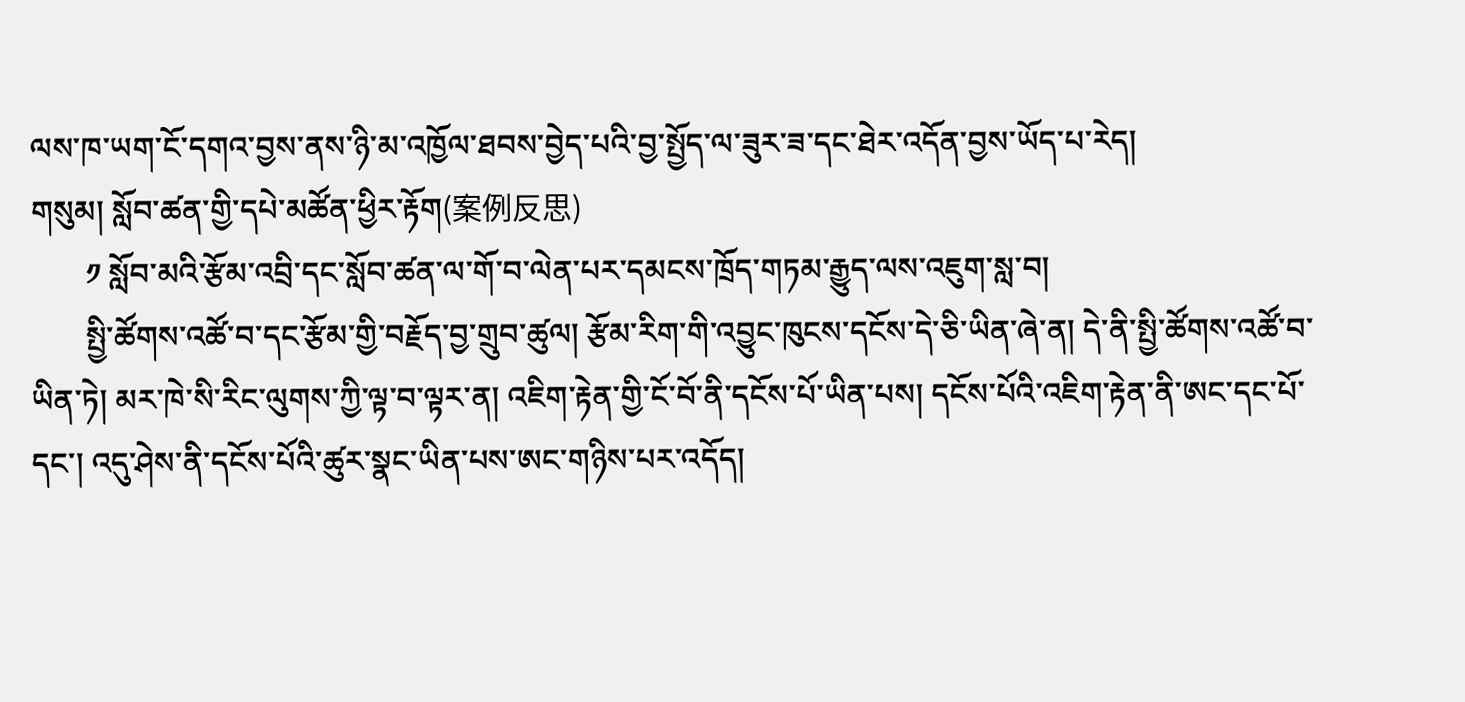ལས་ཁ་ཡག་ངོ་དགའ་བྱས་ནས་ཉི་མ་འཁྱོལ་ཐབས་བྱེད་པའི་བྱ་སྤྱོད་ལ་ཟུར་ཟ་དང་ཐེར་འདོན་བྱས་ཡོད་པ་རེད།
གསུམ། སློབ་ཚན་གྱི་དཔེ་མཚོན་ཕྱིར་རྟོག(案例反思)
       ༡ སློབ་མའི་རྩོམ་འབྲི་དང་སློབ་ཚན་ལ་གོ་བ་ལེན་པར་དམངས་ཁྲོད་གཏམ་རྒྱུད་ལས་འཇུག་སླ་བ།
       སྤྱི་ཚོགས་འཚོ་བ་དང་རྩོམ་གྱི་བརྗོད་བྱ་གྲུབ་ཚུལ། རྩོམ་རིག་གི་འབྱུང་ཁུངས་དངོས་དེ་ཅི་ཡིན་ཞེ་ན། དེ་ནི་སྤྱི་ཚོགས་འཚོ་བ་ཡིན་ཏེ། མར་ཁེ་སི་རིང་ལུགས་ཀྱི་ལྟ་བ་ལྟར་ན། འཇིག་རྟེན་གྱི་ངོ་བོ་ནི་དངོས་པོ་ཡིན་པས། དངོས་པོའི་འཇིག་རྟེན་ནི་ཨང་དང་པོ་དང་། འདུ་ཤེས་ནི་དངོས་པོའི་ཚུར་སྣང་ཡིན་པས་ཨང་གཉིས་པར་འདོད།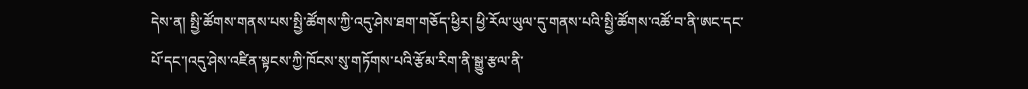དེས་ན། སྤྱི་ཚོགས་གནས་པས་སྤྱི་ཚོགས་ཀྱི་འདུ་ཤེས་ཐག་གཅོད་ཕྱིར། ཕྱི་རོལ་ཡུལ་དུ་གནས་པའི་སྤྱི་ཚོགས་འཚོ་བ་ནི་ཨང་དང་པོ་དང་།འདུ་ཤེས་འཛིན་སྟངས་ཀྱི་ཁོངས་སུ་གཏོགས་པའི་རྩོམ་རིག་ནི་སྒྱུ་རྩལ་ནི་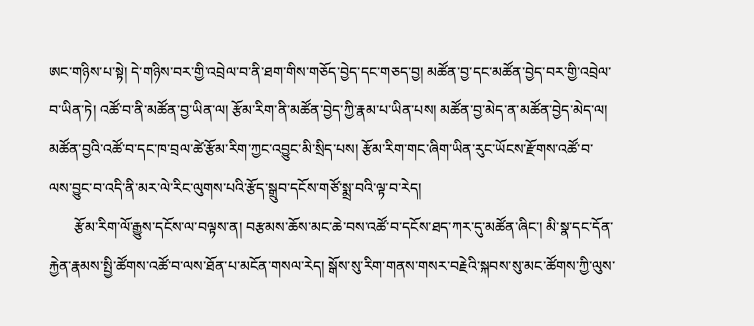ཨང་གཉིས་པ་སྟེ། དེ་གཉིས་བར་གྱི་འབྲེལ་བ་ནི་ཐག་གིས་གཅོད་བྱེད་དང་གཅད་བྱ། མཚོན་བྱ་དང་མཚོན་བྱེད་བར་གྱི་འབྲེལ་བ་ཡིན་ཏེ། འཚོ་བ་ནི་མཚོན་བྱ་ཡིན་ལ། རྩོམ་རིག་ནི་མཚོན་བྱེད་ཀྱི་རྣམ་པ་ཡིན་པས། མཚོན་བྱ་མེད་ན་མཚོན་བྱེད་མེད་ལ། མཚོན་བྱའི་འཚོ་བ་དང་ཁ་བྲལ་ཚེ་རྩོམ་རིག་ཀྱང་འབྱུང་མི་སྲིད་པས། རྩོམ་རིག་གང་ཞིག་ཡིན་རུང་ཡོངས་རྫོགས་འཚོ་བ་ལས་བྱུང་བ་འདི་ནི་མར་ལེ་རིང་ལུགས་པའི་རྩོད་སྒྲུབ་དངོས་གཙོ་སྨྲ་བའི་ལྟ་བ་རེད།
       རྩོམ་རིག་ལོ་རྒྱུས་དངོས་ལ་བལྟས་ན། བརྩམས་ཆོས་མང་ཆེ་བས་འཚོ་བ་དངོས་ཐད་ཀར་དུ་མཚོན་ཞིང་། མི་སྣ་དང་དོན་རྐྱེན་རྣམས་སྤྱི་ཚོགས་འཚོ་བ་ལས་ཐོན་པ་མངོན་གསལ་རེད། སྒོས་སུ་རིག་གནས་གསར་བརྗེའི་སྐབས་སུ་མང་ཚོགས་ཀྱི་ལུས་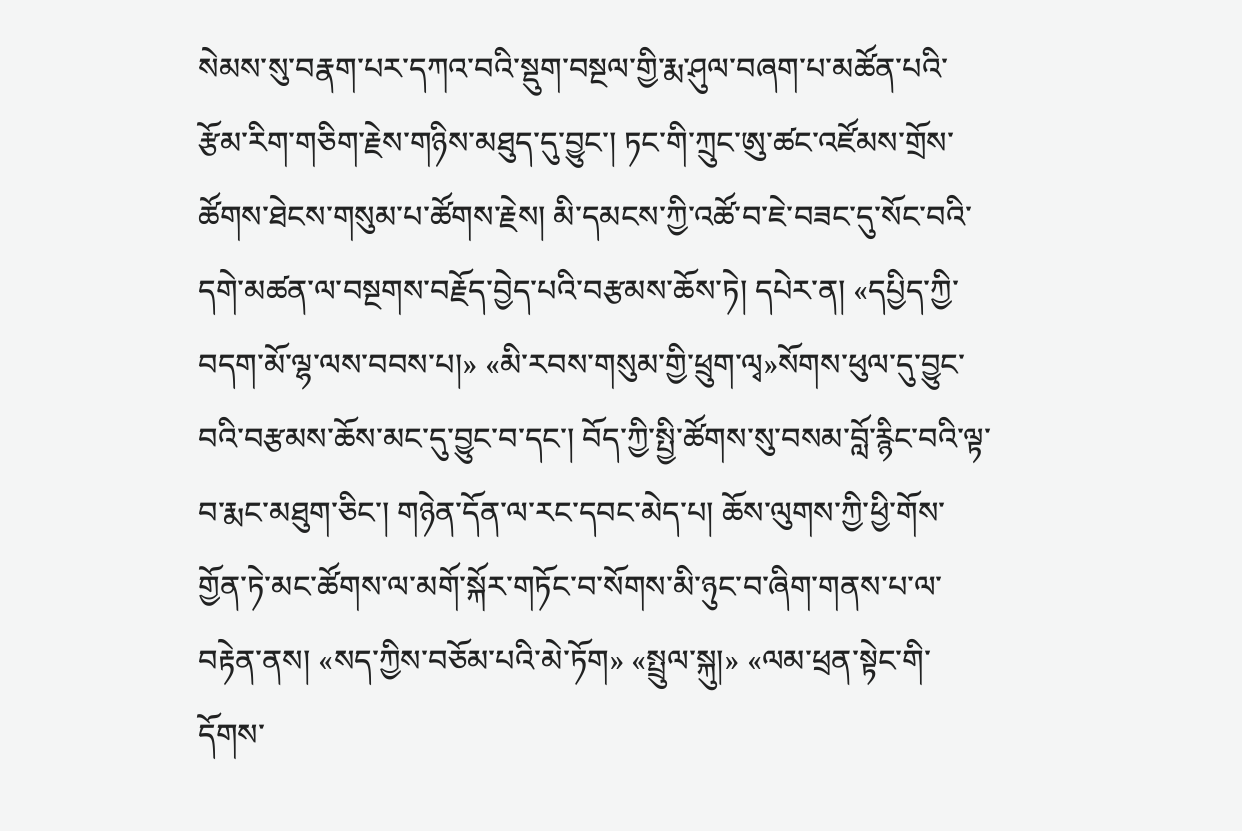སེམས་སུ་བརྣག་པར་དཀའ་བའི་སྡུག་བསྔལ་གྱི་རྨ་ཤུལ་བཞག་པ་མཚོན་པའི་རྩོམ་རིག་གཅིག་རྗེས་གཉིས་མཐུད་དུ་བྱུང་། ཏང་གི་ཀྲུང་ཨུ་ཚང་འཛོམས་གྲོས་ཚོགས་ཐེངས་གསུམ་པ་ཚོགས་རྗེས། མི་དམངས་ཀྱི་འཚོ་བ་ཇེ་བཟང་དུ་སོང་བའི་དགེ་མཚན་ལ་བསྔགས་བརྗོད་བྱེད་པའི་བརྩམས་ཆོས་ཏེ། དཔེར་ན། «དཔྱིད་ཀྱི་བདག་མོ་ལྷ་ལས་བབས་པ།» «མི་རབས་གསུམ་གྱི་ཕྲུག་ལྭ»སོགས་ཕུལ་དུ་བྱུང་བའི་བརྩམས་ཆོས་མང་དུ་བྱུང་བ་དང་། བོད་ཀྱི་སྤྱི་ཚོགས་སུ་བསམ་བློ་རྙིང་བའི་ལྟ་བ་རྨང་མཐུག་ཅིང་། གཉེན་དོན་ལ་རང་དབང་མེད་པ། ཆོས་ལུགས་ཀྱི་ཕྱི་གོས་གྱོན་ཏེ་མང་ཚོགས་ལ་མགོ་སྐོར་གཏོང་བ་སོགས་མི་ཉུང་བ་ཞིག་གནས་པ་ལ་བརྟེན་ནས། «སད་ཀྱིས་བཅོམ་པའི་མེ་ཏོག» «སྤྲུལ་སྐུ།» «ལམ་ཕྲན་སྟེང་གི་དོགས་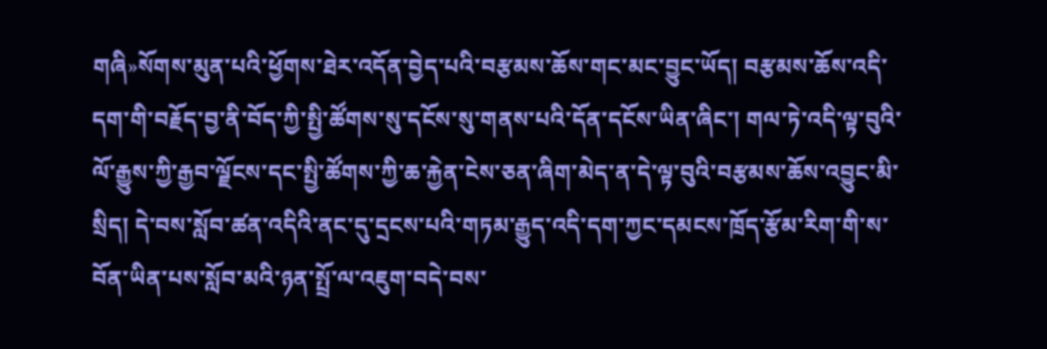གཞི»སོགས་མུན་པའི་ཕྱོགས་ཐེར་འདོན་བྱེད་པའི་བརྩམས་ཆོས་གང་མང་བྱུང་ཡོད། བརྩམས་ཆོས་འདི་དག་གི་བརྗོད་བྱ་ནི་བོད་ཀྱི་སྤྱི་ཚོགས་སུ་དངོས་སུ་གནས་པའི་དོན་དངོས་ཡིན་ཞིང་། གལ་ཏེ་འདི་ལྟ་བུའི་ལོ་རྒྱུས་ཀྱི་རྒྱབ་ལྗོངས་དང་སྤྱི་ཚོགས་ཀྱི་ཆ་རྐྱེན་ངེས་ཅན་ཞིག་མེད་ན་དེ་ལྟ་བུའི་བརྩམས་ཆོས་འབྱུང་མི་སྲིད། དེ་བས་སློབ་ཚན་འདིའི་ནང་དུ་དྲངས་པའི་གཏམ་རྒྱུད་འདི་དག་ཀྱང་དམངས་ཁྲོད་རྩོམ་རིག་གི་ས་བོན་ཡིན་པས་སློབ་མའི་ཉན་སྤྲོ་ལ་འཇུག་བདེ་བས་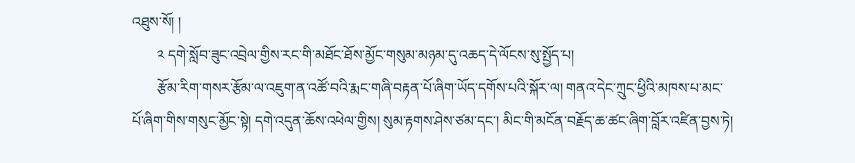འཐུས་སོ། །
       ༢ དགེ་སློབ་ཟུང་འབྲེལ་གྱིས་རང་གི་མཐོང་ཐོས་མྱོང་གསུམ་མཉམ་དུ་འཆད་དེ་ལོངས་སུ་སྤྱོད་པ།
       རྩོམ་རིག་གསར་རྩོམ་ལ་འཇུག་ན་འཚོ་བའི་རྨང་གཞི་བརྟན་པོ་ཞིག་ཡོད་དགོས་པའི་སྐོར་ལ། གནའ་དེང་ཀྲུང་ཕྱིའི་མཁས་པ་མང་པོ་ཞིག་གིས་གསུང་མྱོང་སྟེ། དགེ་འདུན་ཆོས་འཕེལ་གྱིས། སུམ་རྟགས་ཤེས་ཙམ་དང་། མིང་གི་མངོན་བརྗོད་ཆ་ཚང་ཞིག་བློར་འཛིན་བྱས་ཏེ།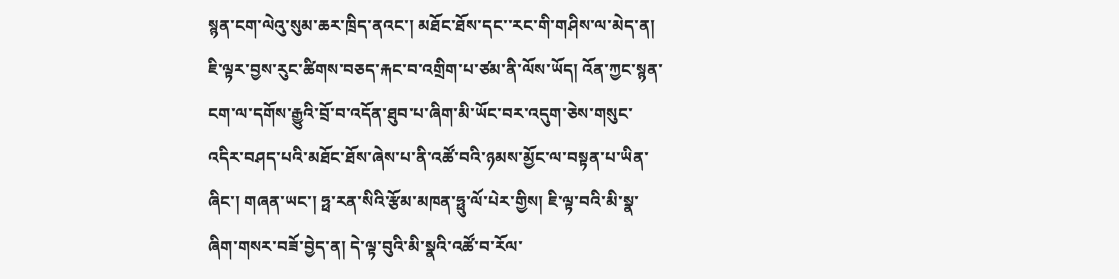སྙན་ངག་ལེའུ་སུམ་ཆར་ཁྲིད་ནའང་། མཐོང་ཐོས་དང་་རང་གི་གཤིས་ལ་མེད་ན། ཇི་ལྟར་བྱས་རུང་ཚིགས་བཅད་རྐང་བ་འགྲིག་པ་ཙམ་ནི་ལོས་ཡོད། འོན་ཀྱང་སྙན་ངག་ལ་དགོས་རྒྱུའི་བྲོ་བ་འདོན་ཐུབ་པ་ཞིག་མི་ཡོང་བར་འདུག་ཅེས་གསུང་འདིར་བཤད་པའི་མཐོང་ཐོས་ཞེས་པ་ནི་འཚོ་བའི་ཉམས་མྱོང་ལ་བསྟན་པ་ཡིན་ཞིང་། གཞན་ཡང་། ཧྥ་རན་སིའི་རྩོམ་མཁན་ཧྥུ་ལོ་པེར་གྱིས། ཇི་ལྟ་བའི་མི་སྣ་ཞིག་གསར་བཟོ་བྱེད་ན། དེ་ལྟ་བུའི་མི་སྣའི་འཚོ་བ་རོལ་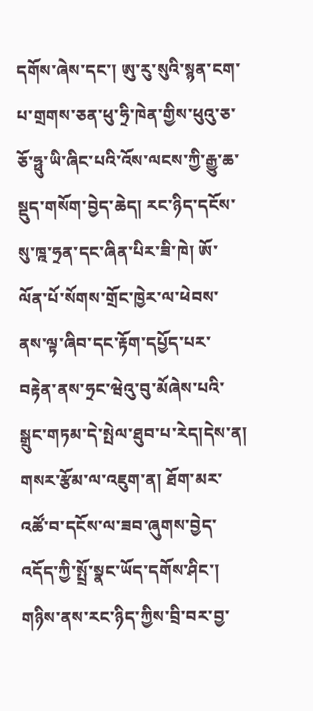དགོས་ཞེས་དང་། ཨུ་རུ་སུའི་སྙན་ངག་པ་གྲགས་ཅན་ཕུ་ཧྲི་ཁེན་གྱིས་ཕུའུ་ཅ་ཅོ་ཧྥུ་ཡི་ཞིང་པའི་འོས་ལངས་ཀྱི་རྒྱུ་ཆ་སྡུད་གསོག་བྱེད་ཆེད། རང་ཉིད་དངོས་སུ་ཁྰ་ཧྲན་དང་ཞིན་པིར་ཟི་ཁེ། ཨོ་ལོན་པོ་སོགས་གྲོང་ཁྱེར་ལ་ཕེབས་ནས་ལྟ་ཞིབ་དང་རྟོག་དཔྱོད་པར་བརྟེན་ནས་ཧྲང་ཝེའུ་བུ་མོཞེས་པའི་སྒྲུང་གཏམ་དེ་སྤེལ་ཐུབ་པ་རེད།དེས་ན། གསར་རྩོམ་ལ་འཇུག་ན། ཐོག་མར་འཚོ་བ་དངོས་ལ་ཟབ་ཞུགས་བྱེད་འདོད་ཀྱི་སྤྲོ་སྣང་ཡོད་དགོས་ཤིང་། གཉིས་ནས་རང་ཉིད་ཀྱིས་བྲི་བར་བྱ་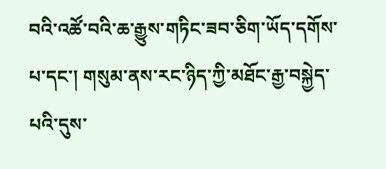བའི་འཚོ་བའི་ཆ་རྒྱུས་གཏིང་ཟབ་ཅིག་ཡོད་དགོས་པ་དང་། གསུམ་ནས་རང་ཉིད་ཀྱི་མཐོང་རྒྱ་བསྐྱེད་པའི་དུས་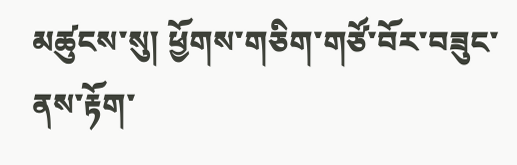མཚུངས་སུ། ཕྱོགས་གཅིག་གཙོ་བོར་བཟུང་ནས་རྟོག་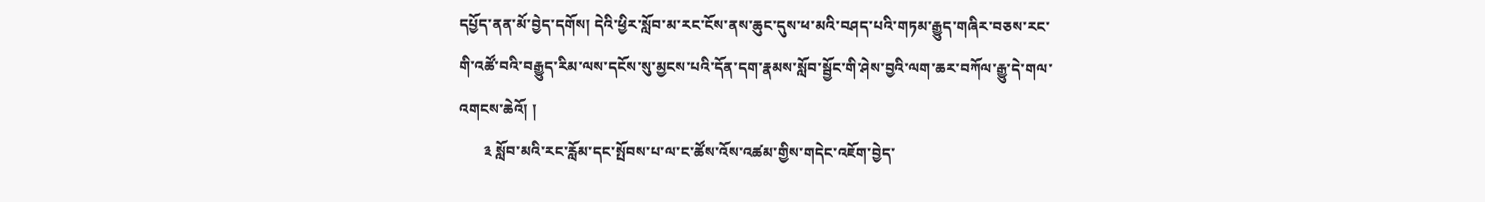དཔྱོད་ནན་མོ་བྱེད་དགོས། དེའི་ཕྱིར་སློབ་མ་རང་ངོས་ནས་ཆུང་དུས་ཕ་མའི་བཤད་པའི་གཏམ་རྒྱུད་གཞིར་བཅས་རང་གི་འཚོ་བའི་བརྒྱུད་རིམ་ལས་དངོས་སུ་མྱངས་པའི་དོན་དག་རྣམས་སློབ་སྦྱོང་གི་ཤེས་བྱའི་ལག་ཆར་བཀོལ་རྒྱུ་དེ་གལ་འགངས་ཆེའོ། །
       ༣ སློབ་མའི་རང་རློམ་དང་སྤོབས་པ་ལ་ང་ཚོས་འོས་འཚམ་གྱིས་གདེང་འཇོག་བྱེད་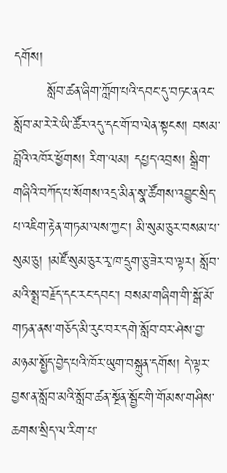དགོས།
       སློབ་ཚན་ཞིག་ཀློག་པའི་དབང་དུ་བཏང་ནའང་སློབ་མ་རེ་རེ་ཡི་ཚོར་འདུ་དང་གོ་བ་ལེན་སྟངས། བསམ་བློའི་འཁོར་ཕྱོགས། རིག་ལམ། དཔྱད་འབྲས། སྒྲིག་གཞིའི་བཀོད་པ་སོགས་འདྲ་མིན་སྣ་ཚོགས་འབྱུང་སྲིད་པ་འཇིག་རྟེན་གཏམ་ལས་ཀྱང་། མི་སུམ་ཅུར་བསམ་པ་སུམ་ཅུ། །མཛོ་སུམ་ཅུར་རྭ་ཁ་དྲུག་ཅུ་ཟེར་བ་ལྟར། སློབ་མའི་སྨྲ་བརྗོད་དང་རང་དབང་། བསམ་གཞིག་གི་སྒོ་མོ་གཏན་ནས་གཅོད་མི་རུང་བར་དགེ་སློབ་བར་ཤེས་བྱ་མཉམ་སྤྱོད་བྱེད་པའི་ཁོར་ཡུག་བསྐྲུན་དགོས། དེ་ལྟར་བྱས་ན་སློབ་མའི་སློབ་ཚན་སྔོན་སྦྱོང་གི་གོམས་གཤིས་ཆགས་སྲིད་ལ་རིག་པ་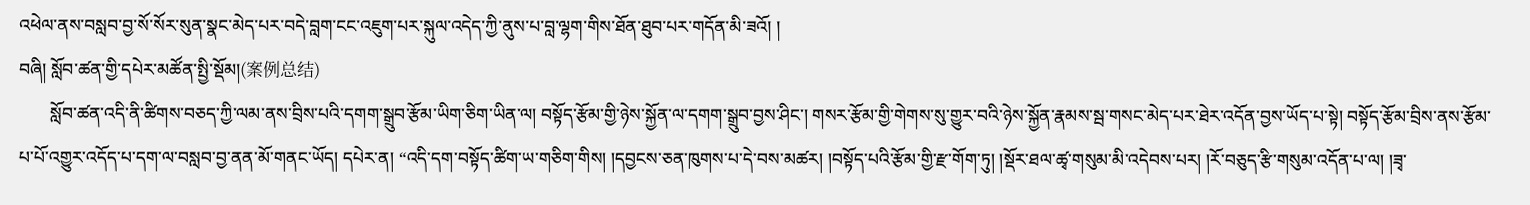འཕེལ་ནས་བསླབ་བྱ་སོ་སོར་སུན་སྣང་མེད་པར་བདེ་བླག་ངང་འཇུག་པར་སྐུལ་འདེད་ཀྱི་ནུས་པ་བླ་ལྷག་གིས་ཐོན་ཐུབ་པར་གདོན་མི་ཟའོ། །
བཞི། སློབ་ཚན་གྱི་དཔེར་མཚོན་སྤྱི་སྡོམ།(案例总结)
       སློབ་ཚན་འདི་ནི་ཚིགས་བཅད་ཀྱི་ལམ་ནས་བྲིས་པའི་དགག་སྒྲུབ་རྩོམ་ཡིག་ཅིག་ཡིན་ལ། བསྟོད་རྩོམ་གྱི་ཉེས་སྐྱོན་ལ་དགག་སྒྲུབ་བྱས་ཤིང་། གསར་རྩོམ་གྱི་གེགས་སུ་གྱུར་བའི་ཉེས་སྐྱོན་རྣམས་སྦ་གསང་མེད་པར་ཐེར་འདོན་བྱས་ཡོད་པ་སྟེ། བསྟོད་རྩོམ་བྲིས་ནས་རྩོམ་པ་པོ་འགྱུར་འདོད་པ་དག་ལ་བསླབ་བྱ་ནན་མོ་གནང་ཡོད། དཔེར་ན། “འདི་དག་བསྟོད་ཚིག་ཡ་གཅིག་གིས། །དབྱངས་ཅན་ཁུགས་པ་དེ་བས་མཚར། །བསྟོད་པའི་རྩོམ་གྱི་རྫ་གོག་ཏུ། །སྡོར་ཐལ་ཚྭ་གསུམ་མི་འདེབས་པར། །རོ་བཅུད་རྩི་གསུམ་འདོན་པ་ལ། །ཟྭ་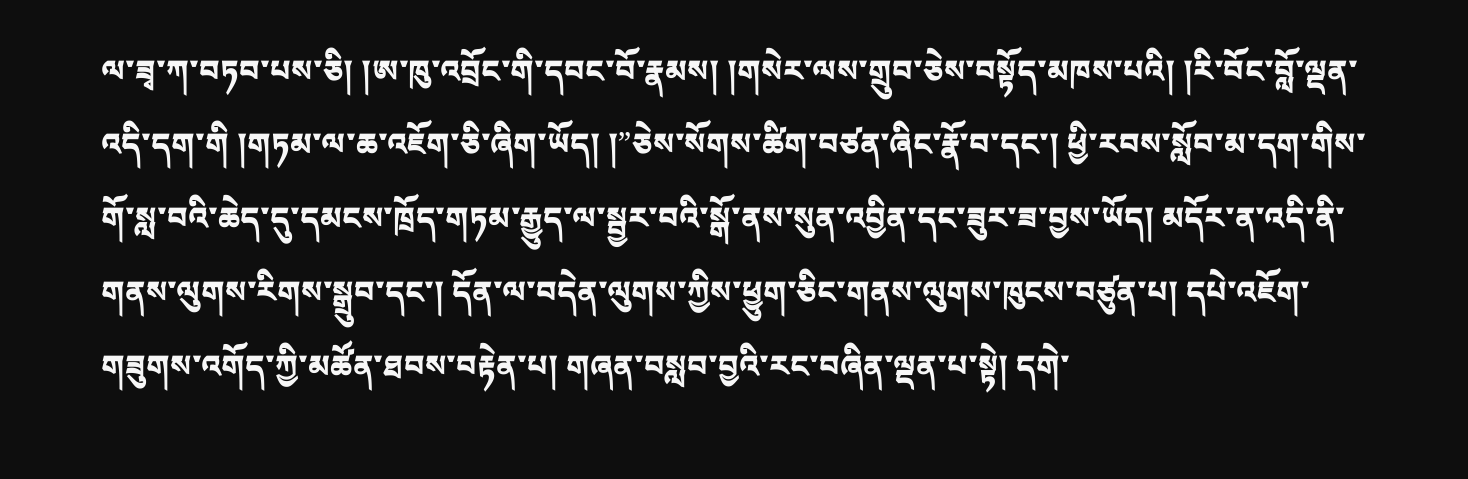ལ་ཟྭ་ཀ་བཏབ་པས་ཅི། །ཨ་ཁུ་འབྲོང་གི་དབང་བོ་རྣམས། །གསེར་ལས་གྲུབ་ཅེས་བསྟོད་མཁས་པའི། །རི་བོང་བློ་ལྡན་འདི་དག་གི །གཏམ་ལ་ཆ་འཇོག་ཅི་ཞིག་ཡོད། །”ཅེས་སོགས་ཚིག་བཙན་ཞིང་རྣོ་བ་དང་། ཕྱི་རབས་སློབ་མ་དག་གིས་གོ་སླ་བའི་ཆེད་དུ་དམངས་ཁྲོད་གཏམ་རྒྱུད་ལ་སྦྱར་བའི་སྒོ་ནས་སུན་འབྱིན་དང་ཟུར་ཟ་བྱས་ཡོད། མདོར་ན་འདི་ནི་གནས་ལུགས་རིགས་སྒྲུབ་དང་། དོན་ལ་བདེན་ལུགས་ཀྱིས་ཕྱུག་ཅིང་གནས་ལུགས་ཁུངས་བཙུན་པ། དཔེ་འཇོག་གཟུགས་འགོད་ཀྱི་མཚོན་ཐབས་བརྟེན་པ། གཞན་བསླབ་བྱའི་རང་བཞིན་ལྡན་པ་སྟེ། དགེ་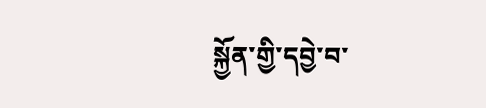སྐྱོན་གྱི་དབྱེ་བ་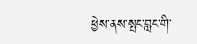ཕྱེས་ནས་སྤང་བླང་གི་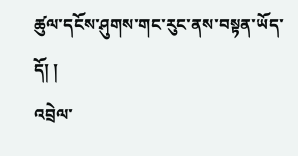ཚུལ་དངོས་ཤུགས་གང་རུང་ནས་བསྟན་ཡོད་དོ། །
འབྲེལ་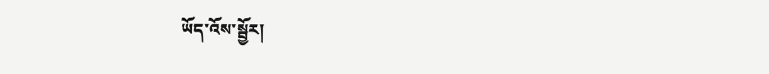ཡོད་འོས་སྦྱོར།